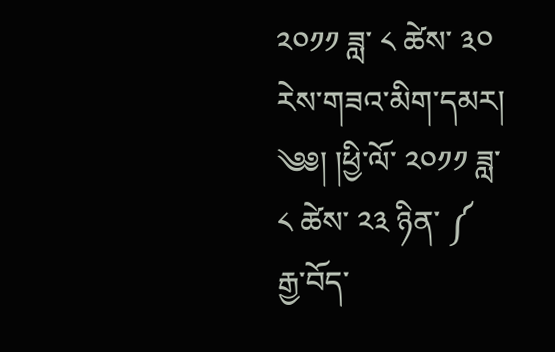༢༠༡༡ ཟླ་ ༨ ཚེས་ ༣༠ རེས་གཟའ་མིག་དམར།
༄༅། །ཕྱི་ལོ་ ༢༠༡༡ ཟླ་ ༨ ཚེས་ ༢༣ ཉིན་ ༼ རྒྱ་བོད་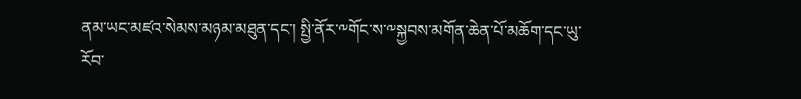ནམ་ཡང་མཛའ་སེམས་མཉམ་མཐུན་དང་། སྤྱི་ནོར་༸གོང་ས་༸སྐྱབས་མགོན་ཆེན་པོ་མཆོག་དང་ཡུ་རོབ་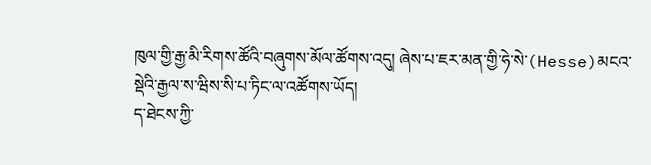ཁུལ་གྱི་རྒྱ་མི་རིགས་ཚོའི་བཞུགས་མོལ་ཚོགས་འདུ། ཞེས་པ་ཇར་མན་གྱི་ཧེ་སེ་(Hesse)མངའ་སྡེའི་རྒྱལ་ས་ཝིས་སི་པ་ཏིང་ལ་འཚོགས་ཡོད།
ད་ཐེངས་ཀྱི་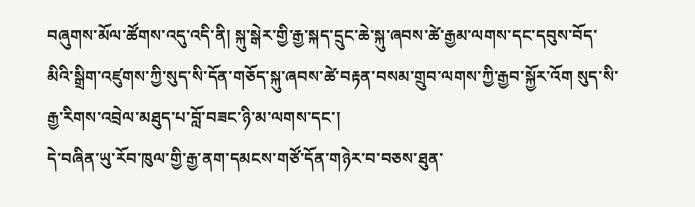བཞུགས་མོལ་ཚོགས་འདུ་འདི་ནི། སྐུ་སྒེར་གྱི་རྒྱ་སྐད་དྲུང་ཆེ་སྐུ་ཞབས་ཚེ་རྒྱམ་ལགས་དང་དབུས་བོད་མིའི་སྒྲིག་འཛུགས་ཀྱི་སུད་སི་དོན་གཅོད་སྐུ་ཞབས་ཚེ་བརྟན་བསམ་གྲུབ་ལགས་ཀྱི་རྒྱབ་སྐྱོར་འོག སུད་སི་རྒྱ་རིགས་འབྲེལ་མཐུད་པ་བློ་བཟང་ཉི་མ་ལགས་དང་།
དེ་བཞིན་ཡུ་རོབ་ཁུལ་གྱི་རྒྱ་ནག་དམངས་གཙོ་དོན་གཉེར་བ་བཅས་ཐུན་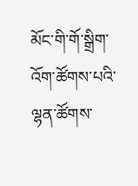མོང་གི་གོ་སྒྲིག་འོག་ཚོགས་པའི་ལྷན་ཚོགས་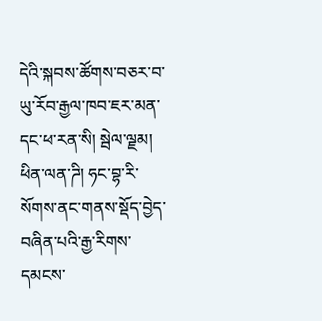དེའི་སྐབས་ཚོགས་བཅར་བ་ཡུ་རོབ་རྒྱལ་ཁབ་ཇར་མན་དང་ཕ་རན་སི། སྦེལ་ལྗམ། ཕིན་ལན་ཌི། ཧང་བྷ་རི་སོགས་ནང་གནས་སྡོད་བྱེད་བཞིན་པའི་རྒྱ་རིགས་དམངས་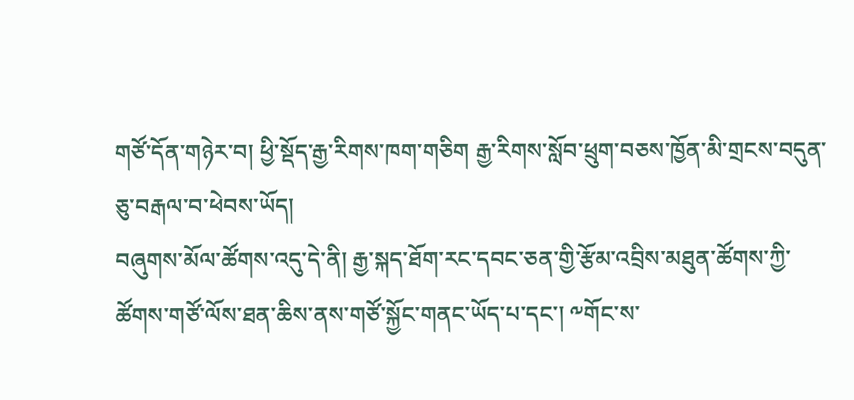གཙོ་དོན་གཉེར་བ། ཕྱི་སྡོད་རྒྱ་རིགས་ཁག་གཅིག རྒྱ་རིགས་སློབ་ཕྲུག་བཅས་ཁྱོན་མི་གྲངས་བདུན་ཅུ་བརྒལ་བ་ཕེབས་ཡོད།
བཞུགས་མོལ་ཚོགས་འདུ་དེ་ནི། རྒྱ་སྐད་ཐོག་རང་དབང་ཅན་གྱི་རྩོམ་འབྲིས་མཐུན་ཚོགས་ཀྱི་ཚོགས་གཙོ་ལོས་ཐན་ཆིས་ནས་གཙོ་སྐྱོང་གནང་ཡོད་པ་དང་། ༸གོང་ས་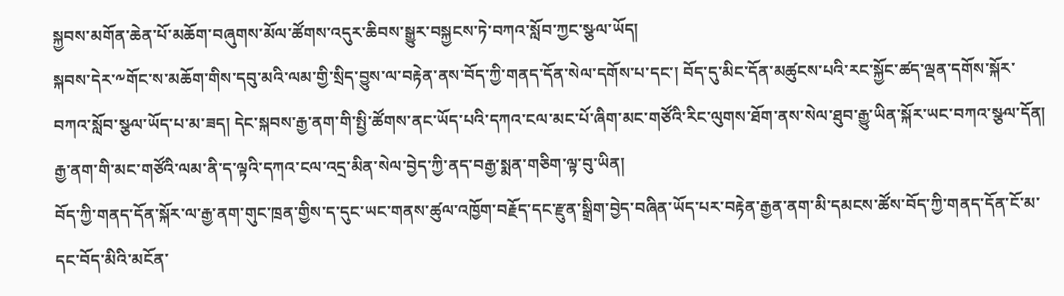སྐྱབས་མགོན་ཆེན་པོ་མཆོག་བཞུགས་མོལ་ཚོགས་འདུར་ཆིབས་སྒྱུར་བསྐྱངས་ཏེ་བཀའ་སློབ་ཀྱང་སྩལ་ཡོད།
སྐབས་དེར་༸གོང་ས་མཆོག་གིས་དབུ་མའི་ལམ་གྱི་སྲིད་བྱུས་ལ་བརྟེན་ནས་བོད་ཀྱི་གནད་དོན་སེལ་དགོས་པ་དང་། བོད་དུ་མིང་དོན་མཚུངས་པའི་རང་སྐྱོང་ཚད་ལྡན་དགོས་སྐོར་བཀའ་སློབ་སྩལ་ཡོད་པ་མ་ཟད། དེང་སྐབས་རྒྱ་ནག་གི་སྤྱི་ཚོགས་ནང་ཡོད་པའི་དཀའ་ངལ་མང་པོ་ཞིག་མང་གཙོའི་རིང་ལུགས་ཐོག་ནས་སེལ་ཐུབ་རྒྱུ་ཡིན་སྐོར་ཡང་བཀའ་སྩལ་དོན། རྒྱ་ནག་གི་མང་གཙོའི་ལམ་ནི་ད་ལྟའི་དཀའ་ངལ་འདྲ་མིན་སེལ་བྱེད་ཀྱི་ནད་བརྒྱ་སྨན་གཅིག་ལྟ་བུ་ཡིན།
བོད་ཀྱི་གནད་དོན་སྐོར་ལ་རྒྱ་ནག་གུང་ཁྲན་གྱིས་ད་དུང་ཡང་གནས་ཚུལ་འཁྱོག་བརྗོད་དང་རྫུན་སྒྲིག་བྱེད་བཞིན་ཡོད་པར་བརྟེན་རྒྱན་ནག་མི་དམངས་ཚོས་བོད་ཀྱི་གནད་དོན་ངོ་མ་དང་བོད་མིའི་མངོན་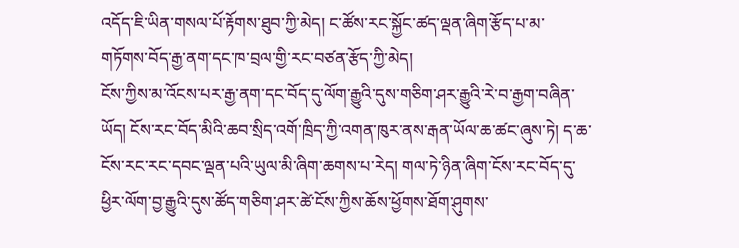འདོད་ཇི་ཡིན་གསལ་པོ་རྟོགས་ཐུབ་ཀྱི་མེད། ང་ཚོས་རང་སྐྱོང་ཚད་ལྡན་ཞིག་རྩོད་པ་མ་གཏོགས་བོད་རྒྱ་ནག་དང་ཁ་བྲལ་གྱི་རང་བཙན་རྩོད་ཀྱི་མེད།
ངོས་ཀྱིས་མ་འོངས་པར་རྒྱ་ནག་དང་བོད་དུ་ལོག་རྒྱུའི་དུས་གཅིག་ཤར་རྒྱུའི་རེ་བ་རྒྱག་བཞིན་ཡོད། ངོས་རང་བོད་མིའི་ཆབ་སྲིད་འགོ་ཁྲིད་ཀྱི་འགན་ཁུར་ནས་རྒན་ཡོལ་ཆ་ཚང་ཞུས་ཏེ། ད་ཆ་ངོས་རང་རང་དབང་ལྡན་པའི་ཡུལ་མི་ཞིག་ཆགས་པ་རེད། གལ་ཏེ་ཉིན་ཞིག་ངོས་རང་བོད་དུ་ཕྱིར་ལོག་བྱ་རྒྱུའི་དུས་ཚོད་གཅིག་ཤར་ཚེ་ངོས་ཀྱིས་ཆོས་ཕྱོགས་ཐོག་ཤུགས་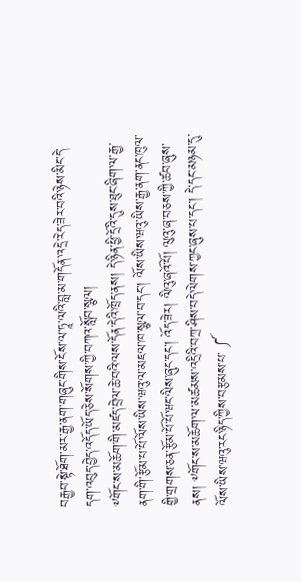བརྒྱབ་སྟེ་ཐོག་མར་རྒྱ་ནག་གཞུང་གིས་ངོས་ལ་ཏཱ་ལའི་བླ་མ་གདོན་འདྲེ་རེད་ཟེར་བའི་ཉེས་མིང་དེ་དག་འབུད་བྱེད་འདོད་ཡོད་ཅེས་སོགས་ཀྱི་བཀའ་སློབ་སྩལ།
༸གོང་ས་མཆོག་གི་མཛད་བྲེལ་ཆེ་བའི་ལས་དོན་དེའི་ཁྲོད་ནས། དེ་ཉིན་ཕྱི་དྲོའི་དུས་ཐུང་ཞིག་ལ་རྒྱ་ནག་གི་རྩོམ་པ་པོ་ལོས་ཡིས་ཝའུ་ལ་མཇལ་ཁ་སྩལ་བ་དང་། ལོས་ཡིས་ཝའུ་ཡིས་རྒྱ་ནག་ནང་ཁུལ་གྱི་གྲགས་ཅན་རྩོམ་པོ་པོ་ཝང་ལིས་ཞུང་དང་། འོད་ཟེར། ལིའུ་ཞའོ་པོ། ལུའུ་ཞ་བཅས་ཀྱི་ཚབ་ཞུས་ནས། ༸གོང་ས་མཆོག་ལ་མཚམས་འདྲིའི་བཀྲ་ཤིས་བདེ་ལེགས་ཀྱང་ཞུས་པ་དང་། དེ་དང་མཉམ་དུ་ལོས་ཡིས་ཝའུ་རང་ཉིད་ཀྱིས་བརྩམས་པ་ ༼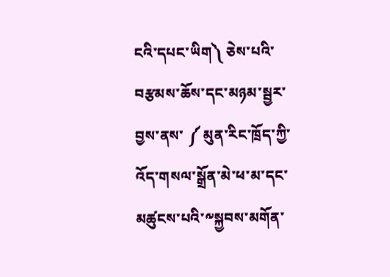ངའི་དཔང་ཡིག༽ ཅེས་པའི་བརྩམས་ཆོས་དང་མཉམ་སྦྱར་བྱས་ནས་ ༼ མུན་རིང་ཁྲོད་ཀྱི་འོད་གསལ་སྒྲོན་མེ་ཕ་མ་དང་མཚུངས་པའི་༸སྐྱབས་མགོན་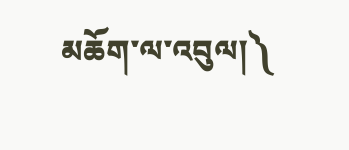མཆོག་ལ་འབུལ།༽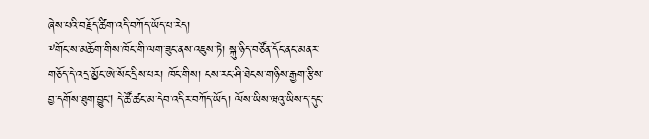ཞེས་པའི་བརྗོད་ཚིག་འདི་བཀོད་ཡོད་པ་རེད།
༸གོང་ས་མཆོག་གིས་ཁོང་གི་ལག་ཟུང་ནས་འཇུས་ཏེ། སྐུ་ཉིད་བཙོན་དོང་ནང་མནར་གཅོད་དེ་འདྲ་མྱོང་ཨེ་སོང་དྲིས་པར། ཁོང་གིས། ངས་རང་ཤི་ཐེངས་གཉིས་རྒྱག་རྩིས་བྱ་དགོས་ཐུག་བྱུང། དེ་ཚོ་ཚང་མ་དེབ་འདིར་བཀོད་ཡོད། ལོས་ཡིས་ཝའུ་ཡིས་ད་དུང་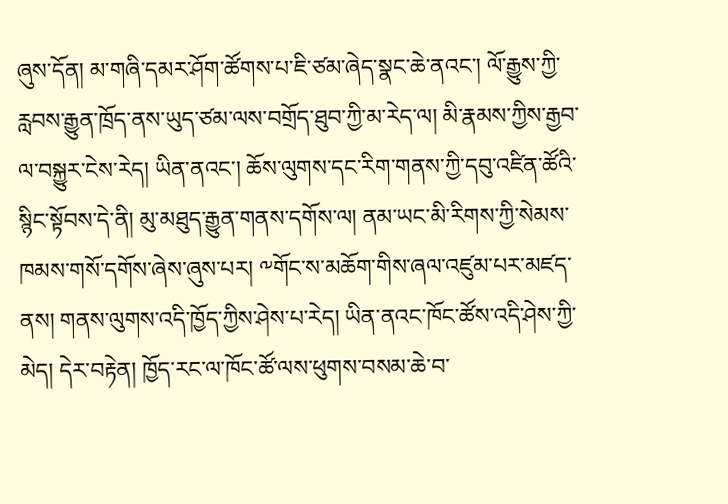ཞུས་དོན། མ་གཞི་དམར་ཤོག་ཚོགས་པ་ཇི་ཙམ་ཞེད་སྣང་ཆེ་ནའང་། ལོ་རྒྱུས་ཀྱི་རླབས་རྒྱུན་ཁྲོད་ནས་ཡུད་ཙམ་ལས་བགྲོད་ཐུབ་ཀྱི་མ་རེད་ལ། མི་རྣམས་ཀྱིས་རྒྱབ་ལ་བསྐྱུར་ངེས་རེད། ཡིན་ནའང་། ཆོས་ལུགས་དང་རིག་གནས་ཀྱི་དབུ་འཛིན་ཚོའི་སྙིང་སྟོབས་དེ་ནི། མུ་མཐུད་རྒྱུན་གནས་དགོས་ལ། ནམ་ཡང་མི་རིགས་ཀྱི་སེམས་ཁམས་གསོ་དགོས་ཞེས་ཞུས་པར། ༸གོང་ས་མཆོག་གིས་ཞལ་འཛུམ་པར་མཛད་ནས། གནས་ལུགས་འདི་ཁྱོད་ཀྱིས་ཤེས་པ་རེད། ཡིན་ནའང་ཁོང་ཚོས་འདི་ཤེས་ཀྱི་མེད། དེར་བརྟེན། ཁྱོད་རང་ལ་ཁོང་ཚོ་ལས་ཕུགས་བསམ་ཆེ་བ་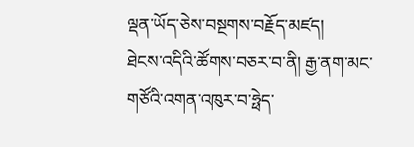ལྡན་ཡོད་ཅེས་བསྔགས་བརྗོད་མཛད།
ཐེངས་འདིའི་ཚོགས་བཅར་བ་ནི། རྒྱ་ནག་མང་གཙོའི་འགན་འཁུར་བ་ཧྥེད་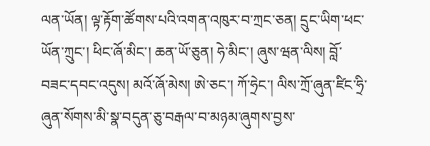ལན་ཡོན། ལྟ་རྟོག་ཚོགས་པའི་འགན་འཁུར་བ་ཀྲང་ཅན། དྲུང་ཡིག་ཕང་ཡོན་ཀྲུང་། ཕིང་ཞོ་མིང་། ཆན་ཡོ་ཅུན། ཧེ་མིང་། ཞུས་ཝན་ལིས། བློ་བཟང་དབང་འདུས། མའོ་ཞོ་མེས། ཨེ་ཅང་། ཀོ་ཧྲེང་། ལིས་ཀྲོ་ཞུན་ཛིང་ཧྲི་ཞུན་སོགས་མི་སྣ་བདུན་ཅུ་བརྒལ་བ་མཉམ་ཞུགས་བྱས་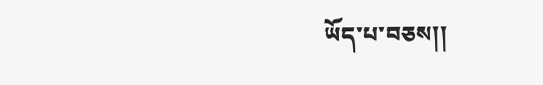ཡོད་པ་བཅས།།